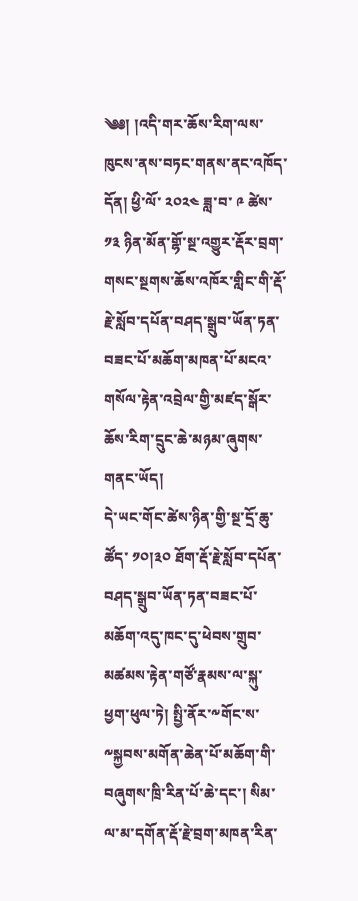༄༅། །འདི་གར་ཆོས་རིག་ལས་ཁུངས་ནས་བཏང་གནས་ནང་འཁོད་དོན། ཕྱི་ལོ་ ༢༠༢༤ ཟླ་བ་ ༩ ཚེས་ ༡༣ ཉིན་མོན་གྷོ་སྔ་འགྱུར་རྡོར་བྲག་གསང་སྔགས་ཆོས་འཁོར་གླིང་གི་རྡོ་རྗེ་སློབ་དཔོན་བཤད་སྒྲུབ་ཡོན་ཏན་བཟང་པོ་མཆོག་མཁན་པོ་མངའ་གསོལ་རྟེན་འབྲེལ་གྱི་མཛད་སྒོར་ཆོས་རིག་དྲུང་ཆེ་མཉམ་ཞུགས་གནང་ཡོད།
དེ་ཡང་གོང་ཚེས་ཉིན་གྱི་སྔ་དྲོ་ཆུ་ཚོད་ ༡༠།༣༠ ཐོག་རྡོ་རྗེ་སློབ་དཔོན་བཤད་སྒྲུབ་ཡོན་ཏན་བཟང་པོ་མཆོག་འདུ་ཁང་དུ་ཕེབས་གྲུབ་མཚམས་རྟེན་གཙོ་རྣམས་ལ་སྐུ་ཕྱག་ཕུལ་ཏེ། སྤྱི་ནོར་༸གོང་ས་༸སྐྱབས་མགོན་ཆེན་པོ་མཆོག་གི་བཞུགས་ཁྲི་རིན་པོ་ཆེ་དང་། སིམ་ལ་མ་དགོན་རྡོ་རྗེ་བྲག་མཁན་རིན་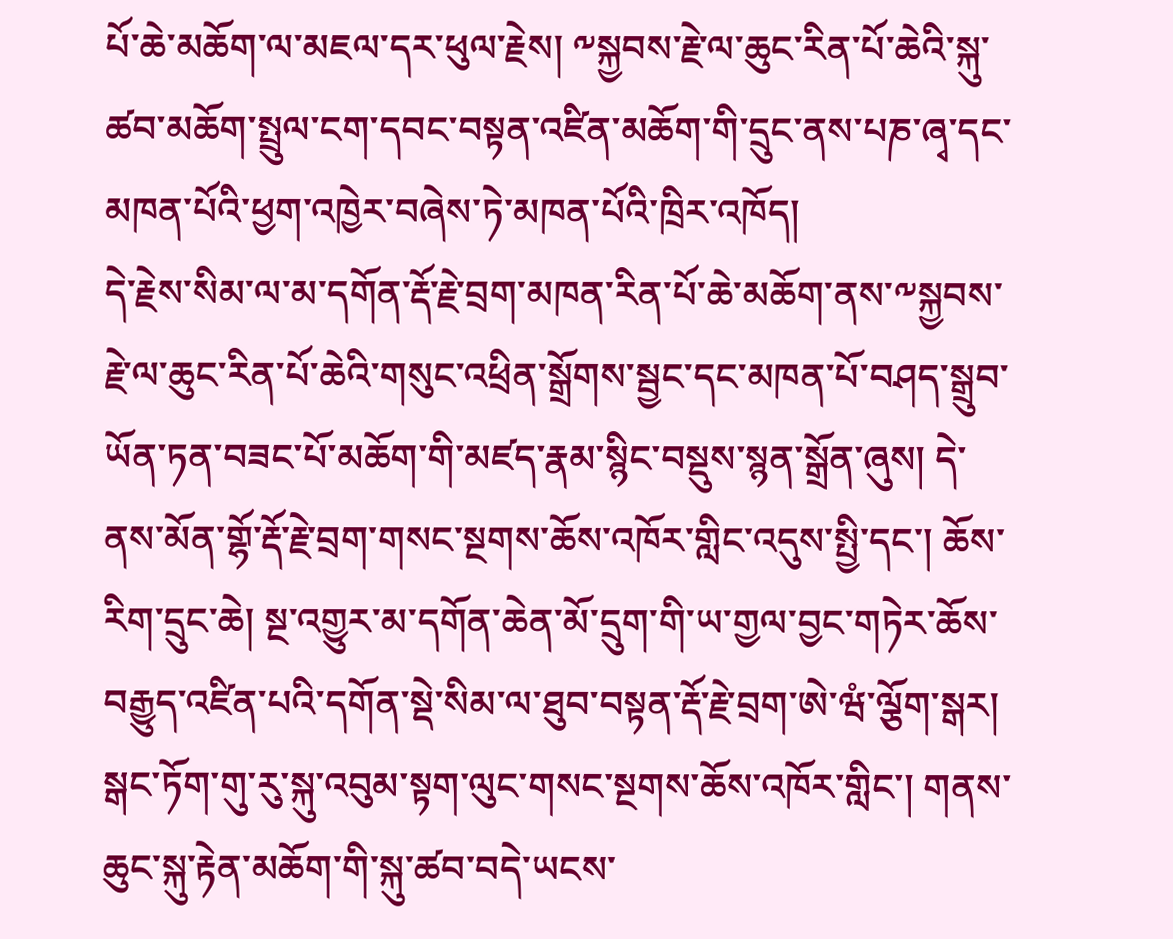པོ་ཆེ་མཆོག་ལ་མཇལ་དར་ཕུལ་རྗེས། ༸སྐྱབས་རྗེ་ལ་ཆུང་རིན་པོ་ཆེའི་སྐུ་ཚབ་མཆོག་སྤྲུལ་ངག་དབང་བསྟན་འཛིན་མཆོག་གི་དྲུང་ནས་པཎ་ཞྭ་དང་མཁན་པོའི་ཕྱག་འཁྱེར་བཞེས་ཏེ་མཁན་པོའི་ཁྲིར་འཁོད།
དེ་རྗེས་སིམ་ལ་མ་དགོན་རྡོ་རྗེ་བྲག་མཁན་རིན་པོ་ཆེ་མཆོག་ནས་༸སྐྱབས་རྗེ་ལ་ཆུང་རིན་པོ་ཆེའི་གསུང་འཕྲིན་སྒྲོགས་སྦྱང་དང་མཁན་པོ་བཤད་སྒྲུབ་ཡོན་ཏན་བཟང་པོ་མཆོག་གི་མཛད་རྣམ་སྙིང་བསྡུས་སྙན་སྒྲོན་ཞུས། དེ་ནས་མོན་གྷོ་རྡོ་རྗེ་བྲག་གསང་སྔགས་ཆོས་འཁོར་གླིང་འདུས་སྤྱི་དང་། ཆོས་རིག་དྲུང་ཆེ། སྔ་འགྱུར་མ་དགོན་ཆེན་མོ་དྲུག་གི་ཡ་གྱལ་བྱང་གཏེར་ཆོས་བརྒྱུད་འཛིན་པའི་དགོན་སྡེ་སིམ་ལ་ཐུབ་བསྟན་རྡོ་རྗེ་བྲག་ཨེ་ཝཾ་ལྕོག་སྒར། སྒང་ཏོག་གུ་རུ་སྐུ་འབུམ་སྟག་ལུང་གསང་སྔགས་ཆོས་འཁོར་གླིང་། གནས་ཆུང་སྐུ་རྟེན་མཆོག་གི་སྐུ་ཚབ་བདེ་ཡངས་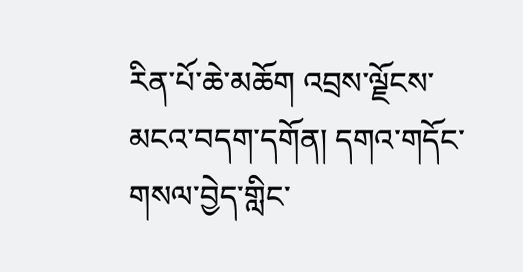རིན་པོ་ཆེ་མཆོག འབྲས་ལྗོངས་མངའ་བདག་དགོན། དགའ་གདོང་གསལ་བྱེད་གླིང་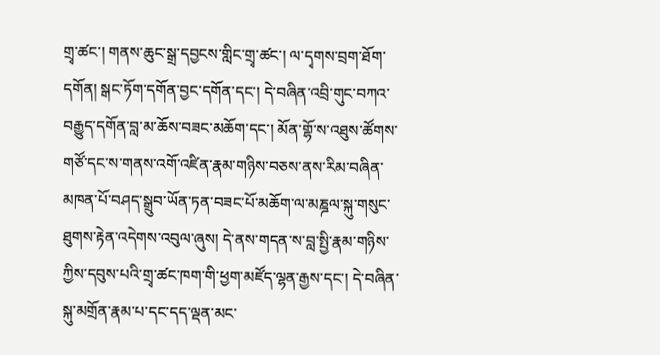གྲྭ་ཚང་། གནས་ཆུང་སྒྲ་དབྱངས་གླིང་གྲྭ་ཚང་། ལ་དྭགས་བྲག་ཐོག་དགོན། སྒང་ཏོག་དགོན་བྱང་དགོན་དང་། དེ་བཞིན་འབྲི་གུང་བཀའ་བརྒྱུད་དགོན་བླ་མ་ཆོས་བཟང་མཆོག་དང་། མོན་གྷོ་ས་འཐུས་ཚོགས་གཙོ་དང་ས་གནས་འགོ་འཛིན་རྣམ་གཉིས་བཅས་ནས་རིམ་བཞིན་མཁན་པོ་བཤད་སྒྲུབ་ཡོན་ཏན་བཟང་པོ་མཆོག་ལ་མཎྜལ་སྐུ་གསུང་ཐུགས་རྟེན་འདེགས་འབུལ་ཞུས། དེ་ནས་གདན་ས་བླ་སྤྱི་རྣམ་གཉིས་ཀྱིས་དབུས་པའི་གྲྭ་ཚང་ཁག་གི་ཕྱག་མཛོད་ལྷན་རྒྱས་དང་། དེ་བཞིན་སྐུ་མགྲོན་རྣམ་པ་དང་དད་ལྡན་མང་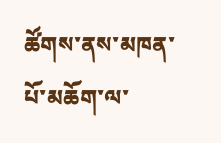ཚོགས་ནས་མཁན་པོ་མཆོག་ལ་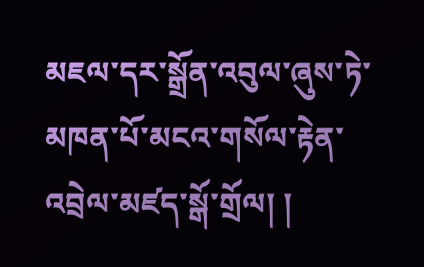མཇལ་དར་སྒྲོན་འབུལ་ཞུས་ཏེ་མཁན་པོ་མངའ་གསོལ་རྟེན་འབྲེལ་མཛད་སྒོ་གྲོལ། །